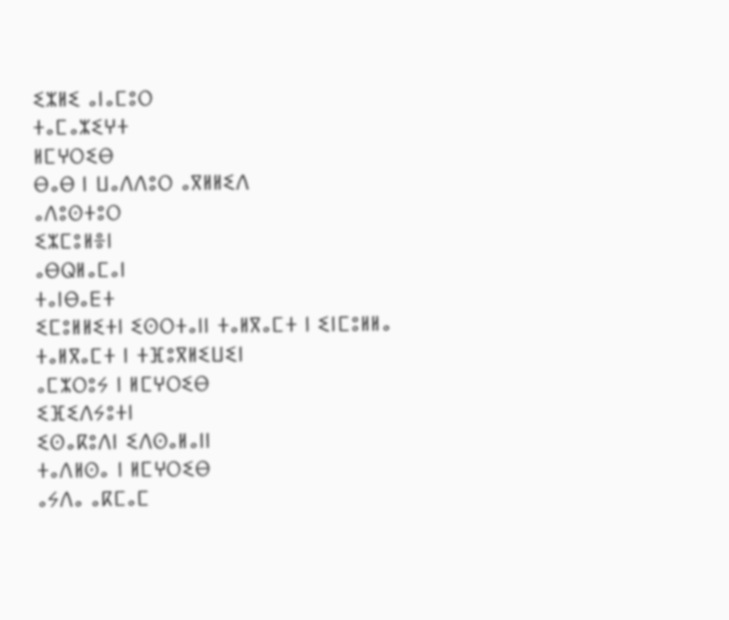ⵉⵣⵍⵉ ⴰⵏⴰⵎⵓⵔ
ⵜⴰⵎⴰⵣⵉⵖⵜ
ⵍⵎⵖⵔⵉⴱ
ⴱⴰⴱ ⵏ ⵡⴰⴷⴷⵓⵔ ⴰⴳⵍⵍⵉⴷ
ⴰⴷⵓⵙⵜⵓⵔ
ⵉⵣⵎⵓⵍⴻⵏ
ⴰⴱⵕⵍⴰⵎⴰⵏ
ⵜⴰⵏⴱⴰⴹⵜ
ⵉⵎⵓⵍⵍⵉⵜⵏ ⵉⵙⵔⵜⴰⵏⵏ ⵜⴰⵍⴳⴰⵎⵜ ⵏ ⵉⵏⵎⵓⵍⵍⴰ
ⵜⴰⵍⴳⴰⵎⵜ ⵏ ⵜⴼⵓⴳⵍⵉⵡⵉⵏ
ⴰⵎⵣⵔⵓⵢ ⵏ ⵍⵎⵖⵔⵉⴱ
ⵉⴼⵉⴷⵢⵓⵜⵏ
ⵉⵙⴰⴽⵓⴷⵏ ⵉⴷⵙⴰⵍⴰⵏⵏ
ⵜⴰⴷⵍⵙⴰ ⵏ ⵍⵎⵖⵔⵉⴱ
ⴰⵢⴷⴰ ⴰⴽⵎⴰⵎ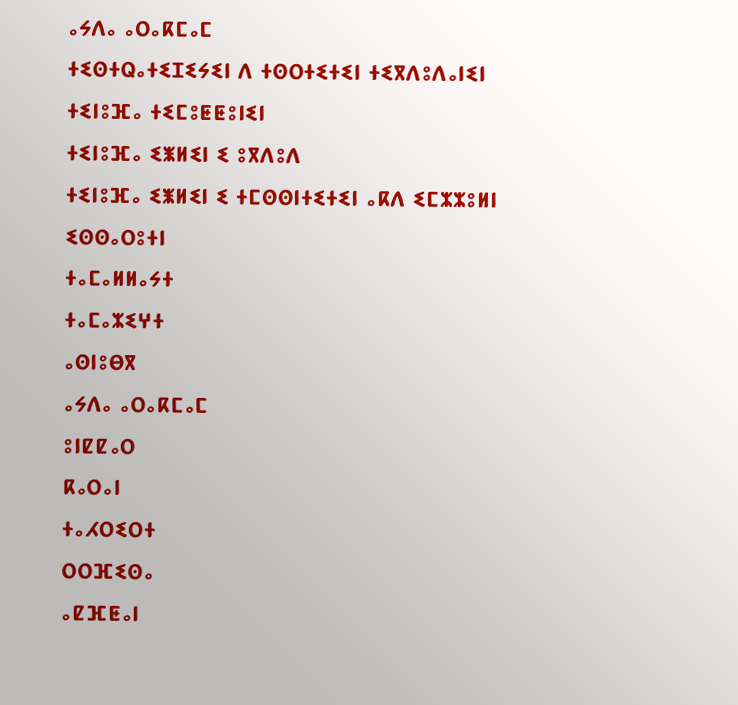ⴰⵢⴷⴰ ⴰⵔⴰⴽⵎⴰⵎ
ⵜⵉⵙⵜⵕⴰⵜⵉⵊⵉⵢⵉⵏ ⴷ ⵜⵙⵔⵜⵉⵜⵉⵏ ⵜⵉⴳⴷⵓⴷⴰⵏⵉⵏ
ⵜⵉⵏⵓⴼⴰ ⵜⵉⵎⵓⵟⵟⵓⵏⵉⵏ
ⵜⵉⵏⵓⴼⴰ ⵉⵥⵍⵉⵏ ⵉ ⵓⴳⴷⵓⴷ
ⵜⵉⵏⵓⴼⴰ ⵉⵥⵍⵉⵏ ⵉ ⵜⵎⵙⵙⵏⵜⵉⵜⵉⵏ ⴰⴽⴷ ⵉⵎⵣⵣⵓⵍⵏ
ⵉⵙⵙⴰⵔⵓⵜⵏ
ⵜⴰⵎⴰⵍⵍⴰⵢⵜ
ⵜⴰⵎⴰⵣⵉⵖⵜ
ⴰⵙⵏⵓⴱⴳ
ⴰⵢⴷⴰ ⴰⵔⴰⴽⵎⴰⵎ
ⵓⵏⵇⵇⴰⵔ
ⴽⴰⵔⴰⵏ
ⵜⴰⵃⵔⵉⵔⵜ
ⵔⵔⴼⵉⵙⴰ
ⴰⵇⴼⵟⴰⵏ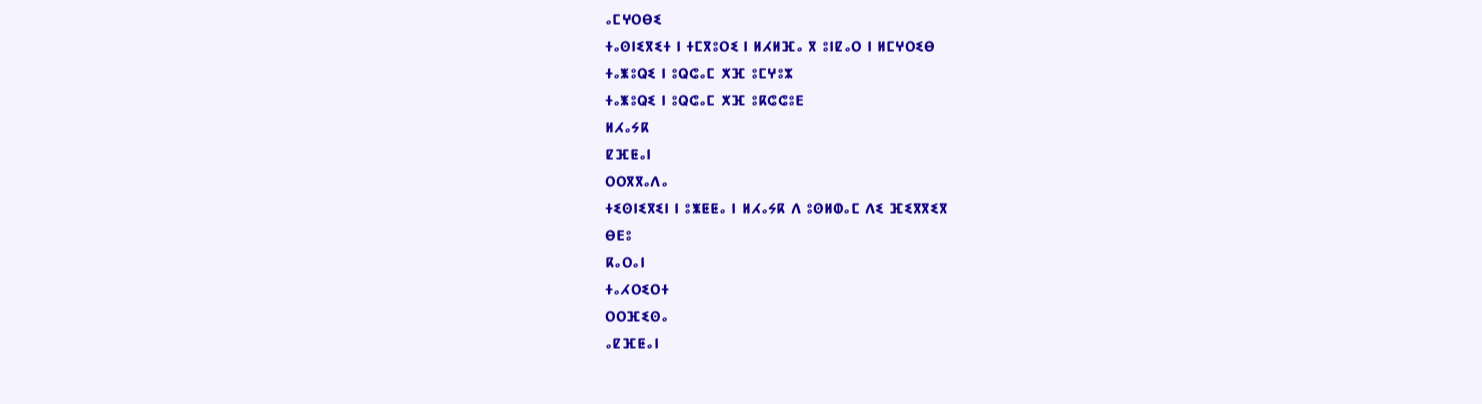ⴰⵎⵖⵔⴱⵉ
ⵜⴰⵙⵏⵉⴳⵉⵜ ⵏ ⵜⵎⴳⵓⵔⵉ ⵏ ⵍⵃⵍⴼⴰ ⴳ ⵓⵏⵇⴰⵔ ⵏ ⵍⵎⵖⵔⵉⴱ
ⵜⴰⵥⵓⵕⵉ ⵏ ⵓⵕⵛⴰⵎ ⵅⴼ ⵓⵎⵖⵓⵣ
ⵜⴰⵥⵓⵕⵉ ⵏ ⵓⵕⵛⴰⵎ ⵅⴼ ⵓⴽⵛⵛⵓⴹ
ⵍⵃⴰⵢⴽ
ⵇⴼⵟⴰⵏ
ⵔⵔⴳⴳⴰⴷⴰ
ⵜⵉⵙⵏⵉⴳⵉⵏ ⵏ ⵓⵥⵟⵟⴰ ⵏ ⵍⵃⴰⵢⴽ ⴷ ⵓⵙⵍⵀⴰⵎ ⴷⵉ ⴼⵉⴳⴳⵉⴳ
ⴱⴹⵓ
ⴽⴰⵔⴰⵏ
ⵜⴰⵃⵔⵉⵔⵜ
ⵔⵔⴼⵉⵙⴰ
ⴰⵇⴼⵟⴰⵏ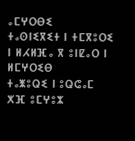ⴰⵎⵖⵔⴱⵉ
ⵜⴰⵙⵏⵉⴳⵉⵜ ⵏ ⵜⵎⴳⵓⵔⵉ ⵏ ⵍⵃⵍⴼⴰ ⴳ ⵓⵏⵇⴰⵔ ⵏ ⵍⵎⵖⵔⵉⴱ
ⵜⴰⵥⵓⵕⵉ ⵏ ⵓⵕⵛⴰⵎ ⵅⴼ ⵓⵎⵖⵓⵣ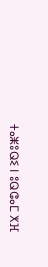ⵜⴰⵥⵓⵕⵉ ⵏ ⵓⵕⵛⴰⵎ ⵅⴼ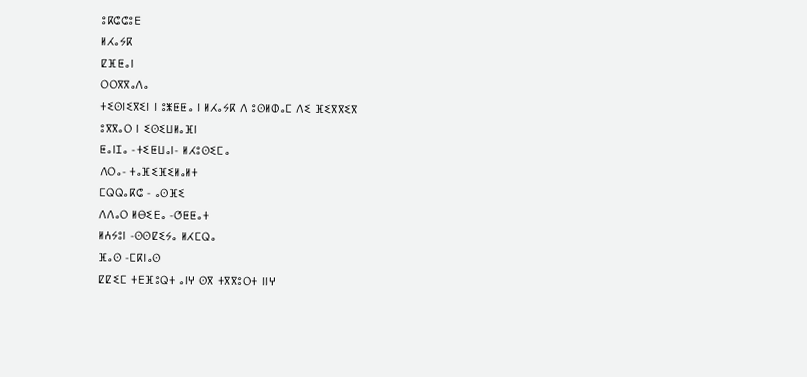ⵓⴽⵛⵛⵓⴹ
ⵍⵃⴰⵢⴽ
ⵇⴼⵟⴰⵏ
ⵔⵔⴳⴳⴰⴷⴰ
ⵜⵉⵙⵏⵉⴳⵉⵏ ⵏ ⵓⵥⵟⵟⴰ ⵏ ⵍⵃⴰⵢⴽ ⴷ ⵓⵙⵍⵀⴰⵎ ⴷⵉ ⴼⵉⴳⴳⵉⴳ
ⵓⴳⴳⴰⵔ ⵏ ⵉⵙⵉⵡⵍⴰⴼⵏ
ⵟⴰⵏⵊⴰ -ⵜⵉⵟⵡⴰⵏ- ⵍⵃⵓⵙⵉⵎⴰ
ⴷⵔⴰ- ⵜⴰⴼⵉⴼⵉⵍⴰⵍⵜ
ⵎⵕⵕⴰⴽⵛ - ⴰⵙⴼⵉ
ⴷⴷⴰⵔ ⵍⴱⵉⴹⴰ -ⵚⵟⵟⴰⵜ
ⵍⵄⵢⵓⵏ -ⵙⵙⵇⵉⵢⴰ ⵍⵃⵎⵕⴰ
ⴼⴰⵙ -ⵎⴽⵏⴰⵙ
ⵇⵇⵉⵎ ⵜⴹⴼⵓⵕⵜ ⴰⵏⵖ ⵙⴳ ⵜⴳⴳⵓⵔⵜ ⵏⵏⵖ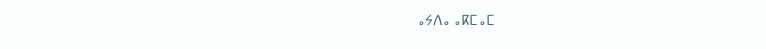ⴰⵢⴷⴰ ⴰⴽⵎⴰⵎ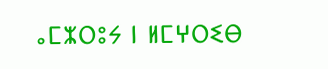ⴰⵎⵣⵔⵓⵢ ⵏ ⵍⵎⵖⵔⵉⴱ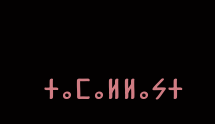ⵜⴰⵎⴰⵍⵍⴰⵢⵜ